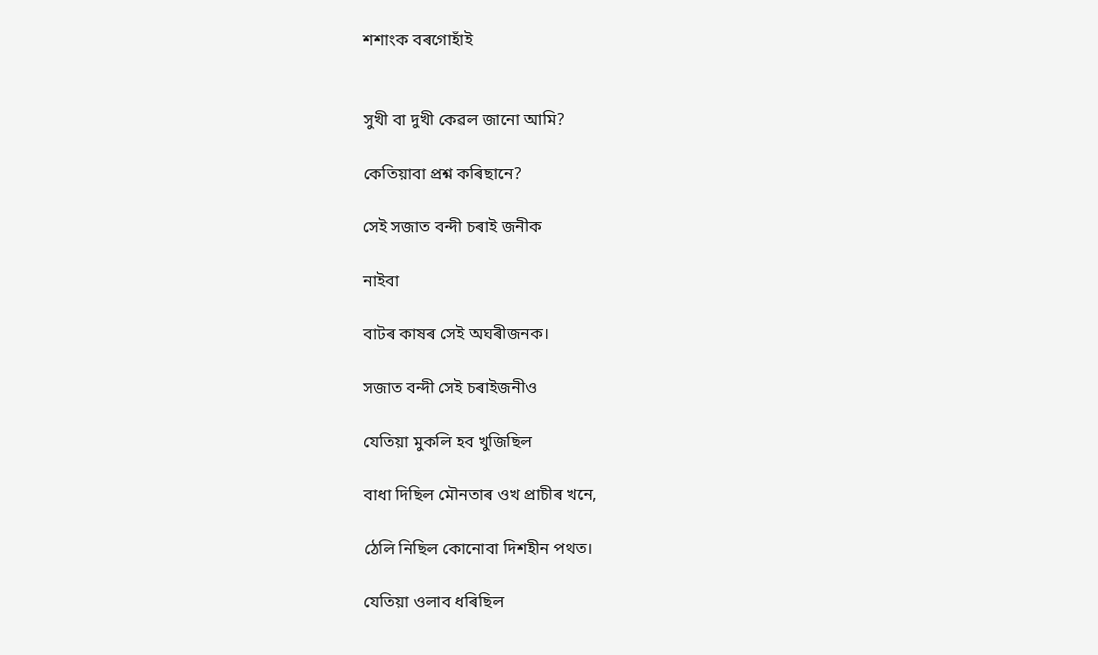শশাংক বৰগোহাঁই


সুখী বা দুখী কেৱল জানো আমি?

কেতিয়াবা প্ৰশ্ন কৰিছানে?

সেই সজাত বন্দী চৰাই জনীক

নাইবা

বাটৰ কাষৰ সেই অঘৰীজনক।

সজাত বন্দী সেই চৰাইজনীও

যেতিয়া মুকলি হব খুজিছিল

বাধা দিছিল মৌনতাৰ ওখ প্ৰাচীৰ খনে,

ঠেলি নিছিল কোনোবা দিশহীন পথত।

যেতিয়া ওলাব ধৰিছিল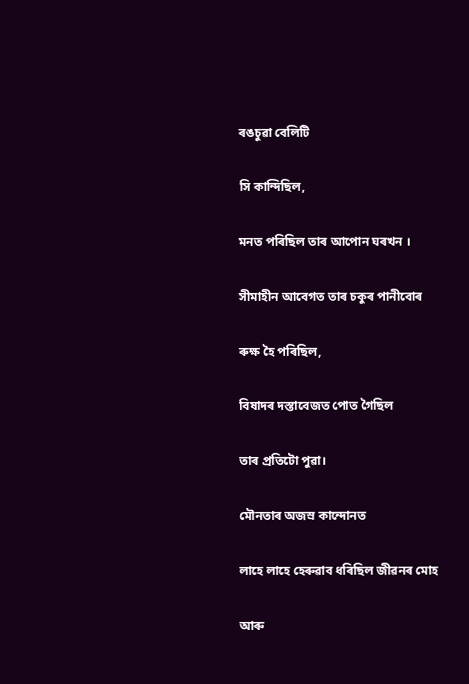ৰঙচুৱা বেলিটি

সি কান্দিছিল,

মনত পৰিছিল তাৰ আপোন ঘৰখন ।

সীমাহীন আবেগত তাৰ চকুৰ পানীবোৰ

ৰুক্ষ হৈ পৰিছিল,

বিষাদৰ দস্তাবেজত পোত গৈছিল

তাৰ প্ৰতিটো পুৱা।

মৌনতাৰ অজস্ৰ কান্দোনত

লাহে লাহে হেৰুৱাব ধৰিছিল জীৱনৰ মোহ

আৰু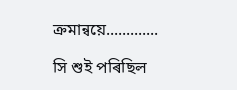ক্ৰমান্বয়ে.............

সি শুই পৰিছিল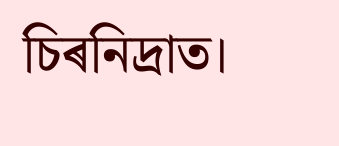চিৰনিদ্ৰাত।